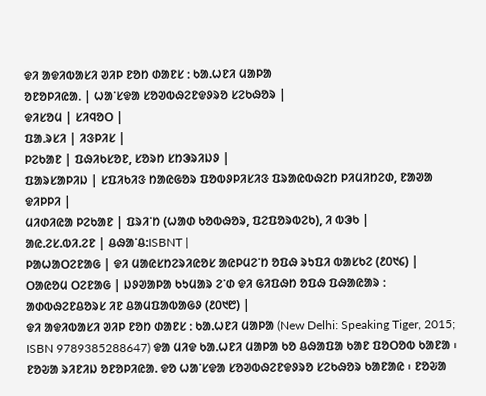ᱫᱤ ᱟᱫᱤᱵᱟᱥᱤ ᱣᱤᱞ ᱱᱚᱴ ᱰᱟᱱᱥ ᱺ ᱠᱟ.ᱦᱱᱤ ᱢᱟᱞᱟ
ᱚᱱᱚᱞᱤᱭᱟᱹ | ᱦᱟᱸᱥᱫᱟ ᱥᱚᱣᱵᱷᱮᱱᱫᱽᱨᱚ ᱥᱮᱠᱷᱚᱨ |
ᱫᱤᱥᱚᱢ | ᱥᱤᱧᱚᱛ |
ᱯᱟᱹᱨᱥᱤ | ᱤᱝᱞᱤᱥ |
ᱞᱮᱠᱟᱱ | ᱯᱷᱤᱠᱥᱚᱱ, ᱥᱚᱨᱴ ᱥᱴᱳᱨᱤᱡᱽ |
ᱯᱟᱨᱥᱟᱞᱤᱡ | ᱥᱯᱤᱠᱤᱝ ᱴᱟᱭᱜᱚᱨ ᱯᱚᱵᱽᱞᱤᱥᱤᱝ ᱯᱨᱟᱭᱵᱷᱮᱴ ᱞᱤᱢᱤᱴᱮᱰ, ᱱᱟᱣᱟ ᱫᱤᱞᱞᱤ |
ᱢᱤᱰᱤᱭᱟ ᱞᱮᱠᱟᱱ | ᱯᱨᱤᱸᱴ (ᱦᱟᱰ ᱠᱚᱵᱷᱚᱨ, ᱯᱮᱯᱚᱨᱵᱮᱠ), ᱤ ᱵᱳᱠ |
ᱟᱭ.ᱮᱥ.ᱵᱤ.ᱮᱱ | ᱪᱷᱟᱸᱪ:ISBNT |
ᱞᱟᱦᱟᱛᱮᱱᱟᱜ | ᱫᱤ ᱢᱟᱭᱥᱴᱮᱨᱤᱭᱚᱥ ᱟᱭᱞᱢᱮᱸᱴ ᱚᱯᱷ ᱨᱩᱯᱤ ᱵᱟᱥᱠᱮ (᱒᱐᱑᱔) |
ᱛᱟᱭᱚᱢ ᱛᱮᱱᱟᱜ | ᱡᱽᱣᱟᱞᱟ ᱠᱩᱢᱟᱨ ᱮᱸᱰ ᱫᱤ ᱜᱤᱯᱷᱴ ᱚᱯᱷ ᱯᱷᱟᱭᱟᱨ ᱺ ᱟᱰᱵᱷᱮᱱᱪᱚᱨᱥ ᱤᱱ ᱪᱟᱢᱯᱟᱵᱟᱜᱽ (᱒᱐᱑᱘) |
ᱫᱤ ᱟᱫᱤᱵᱟᱥᱤ ᱣᱤᱞ ᱱᱚᱴ ᱰᱟᱱᱥ ᱺ ᱠᱟ.ᱦᱱᱤ ᱢᱟᱞᱟ (New Delhi: Speaking Tiger, 2015; ISBN 9789385288647) ᱫᱟ ᱢᱤᱫ ᱠᱟ.ᱦᱱᱤ ᱢᱟᱞᱟ ᱠᱚ ᱪᱷᱟᱯᱟ ᱠᱟᱱ ᱯᱚᱛᱚᱵ ᱠᱟᱱᱟ ᱾ ᱱᱚᱶᱟ ᱨᱤᱱᱤᱡ ᱚᱱᱚᱞᱤᱭᱟ. ᱫᱚ ᱦᱟᱸᱥᱫᱟ ᱥᱚᱣᱵᱷᱮᱱᱫᱽᱨᱚ ᱥᱮᱠᱷᱚᱨ ᱠᱟᱱᱟᱭ ᱾ ᱱᱚᱶᱟ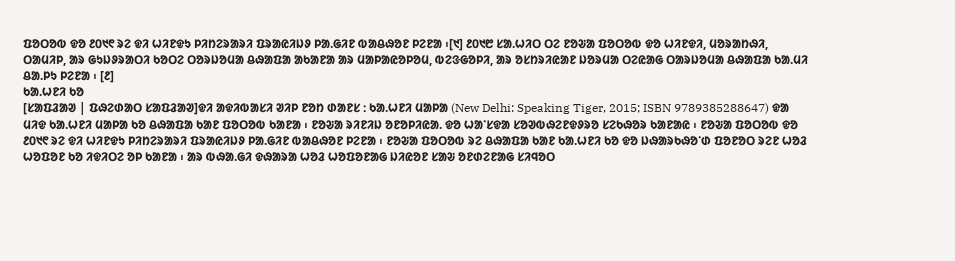ᱯᱚᱛᱚᱵ ᱫᱚ ᱒᱐᱑᱖ ᱨᱮ ᱫᱤ ᱦᱤᱱᱫᱩ ᱞᱤᱴᱮᱨᱟᱨᱤ ᱯᱨᱟᱭᱤᱡᱽ ᱞᱟ.ᱜᱤᱱ ᱵᱟᱪᱷᱚᱱ ᱞᱮᱱᱟ ᱾[᱑] ᱒᱐᱑᱘ ᱥᱟ.ᱦᱤᱛ ᱛᱮ ᱱᱚᱶᱟ ᱯᱚᱛᱚᱵ ᱫᱚ ᱦᱤᱱᱫᱤ, ᱢᱚᱨᱟᱴᱷᱤ, ᱛᱟᱢᱤᱞ, ᱟᱨ ᱜᱩᱡᱽᱨᱟᱛᱤ ᱠᱚᱛᱮ ᱛᱚᱨᱡᱚᱢᱟ ᱪᱷᱟᱯᱟ ᱟᱠᱟᱱᱟ ᱟᱨ ᱢᱟᱞᱟᱭᱚᱞᱚᱢ, ᱵᱮᱝᱜᱚᱞᱤ, ᱟᱨ ᱚᱥᱴᱨᱤᱭᱟᱱ ᱡᱚᱨᱢᱟ ᱛᱮᱭᱟᱜ ᱛᱟᱨᱡᱚᱢᱟ ᱪᱷᱟᱯᱟ ᱠᱟ.ᱢᱤ ᱪᱟ.ᱞᱩ ᱞᱮᱱᱟ ᱾ [᱒]
ᱠᱟ.ᱦᱱᱤ ᱠᱚ
[ᱥᱟᱯᱲᱟᱣ | ᱯᱷᱮᱰᱟᱛ ᱥᱟᱯᱲᱟᱣ]ᱫᱤ ᱟᱫᱤᱵᱟᱥᱤ ᱣᱤᱞ ᱱᱚᱴ ᱰᱟᱱᱥ ᱺ ᱠᱟ.ᱦᱱᱤ ᱢᱟᱞᱟ (New Delhi: Speaking Tiger, 2015; ISBN 9789385288647) ᱫᱟ ᱢᱤᱫ ᱠᱟ.ᱦᱱᱤ ᱢᱟᱞᱟ ᱠᱚ ᱪᱷᱟᱯᱟ ᱠᱟᱱ ᱯᱚᱛᱚᱵ ᱠᱟᱱᱟ ᱾ ᱱᱚᱶᱟ ᱨᱤᱱᱤᱡ ᱚᱱᱚᱞᱤᱭᱟ. ᱫᱚ ᱦᱟᱸᱥᱫᱟ ᱥᱚᱣᱵᱷᱮᱱᱫᱽᱨᱚ ᱥᱮᱠᱷᱚᱨ ᱠᱟᱱᱟᱭ ᱾ ᱱᱚᱶᱟ ᱯᱚᱛᱚᱵ ᱫᱚ ᱒᱐᱑᱖ ᱨᱮ ᱫᱤ ᱦᱤᱱᱫᱩ ᱞᱤᱴᱮᱨᱟᱨᱤ ᱯᱨᱟᱭᱤᱡᱽ ᱞᱟ.ᱜᱤᱱ ᱵᱟᱪᱷᱚᱱ ᱞᱮᱱᱟ ᱾ ᱱᱚᱶᱟ ᱯᱚᱛᱚᱵ ᱨᱮ ᱪᱷᱟᱯᱟ ᱠᱟᱱ ᱠᱟ.ᱦᱱᱤ ᱠᱚ ᱫᱚ ᱡᱷᱟᱨᱠᱷᱚᱸᱰ ᱯᱚᱱᱚᱛ ᱨᱮᱱ ᱦᱚᱲ ᱦᱚᱯᱚᱱ ᱠᱚ ᱤᱫᱤᱛᱮ ᱚᱞ ᱠᱟᱱᱟ ᱾ ᱟᱨ ᱵᱷᱟ.ᱜᱤ ᱫᱷᱟᱨᱟ ᱦᱚᱲ ᱦᱚᱯᱚᱱᱟᱜ ᱡᱤᱭᱚᱱ ᱥᱟᱶ ᱚᱱᱰᱮᱱᱟᱜ ᱥᱤᱧᱚᱛ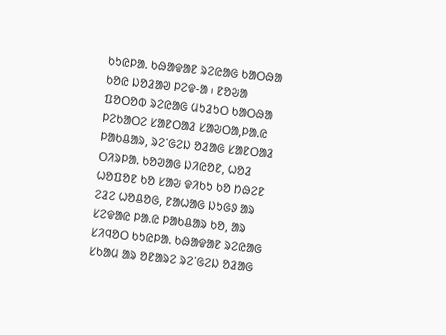ᱠᱩᱭᱞᱟ. ᱠᱷᱟᱫᱟᱱ ᱨᱮᱭᱟᱜ ᱠᱟᱛᱷᱟ ᱠᱚᱭ ᱡᱚᱲᱟᱣ ᱞᱮᱫ-ᱟ ᱾ ᱱᱚᱶᱟ ᱯᱚᱛᱚᱵ ᱨᱮᱭᱟᱜ ᱢᱩᱲᱩᱛ ᱠᱟᱛᱷᱟ ᱞᱮᱠᱟᱛᱮ ᱥᱟᱱᱛᱟᱲ ᱥᱟᱶᱛᱟ,ᱞᱟ.ᱭ ᱞᱟᱠᱪᱟᱨ, ᱨᱮᱸᱜᱮᱡ ᱚᱲᱟᱜ ᱥᱟᱱᱛᱟᱲ ᱛᱤᱨᱞᱟ. ᱠᱚᱣᱟᱜ ᱡᱤᱭᱚᱱ, ᱦᱚᱲ ᱦᱚᱯᱚᱱ ᱠᱚ ᱥᱟᱶ ᱫᱤᱠᱩ ᱠᱚ ᱴᱷᱮᱱ ᱮᱲᱮ ᱦᱚᱪᱚᱜ, ᱱᱟᱦᱟᱜ ᱡᱩᱜᱽ ᱟᱨ ᱥᱮᱫᱟᱭ ᱞᱟ.ᱭ ᱞᱟᱠᱪᱟᱨ ᱠᱚ, ᱟᱨ ᱥᱤᱧᱚᱛ ᱠᱩᱭᱞᱟ. ᱠᱷᱟᱫᱟᱱ ᱨᱮᱭᱟᱜ ᱥᱠᱟᱢ ᱟᱨ ᱚᱱᱟᱨᱮ ᱨᱮᱸᱜᱮᱡ ᱚᱲᱟᱜ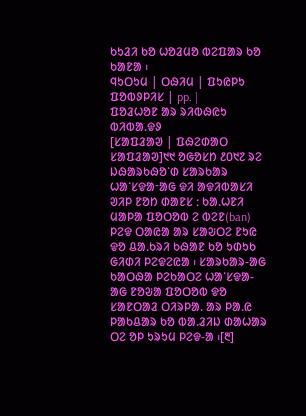ᱠᱩᱲᱤ ᱠᱚ ᱦᱚᱲᱢᱚ ᱵᱮᱯᱟᱨ ᱠᱚ ᱠᱟᱱᱟ ᱾
ᱧᱩᱛᱩᱢ | ᱛᱷᱤᱢ | ᱯᱩᱭᱞᱩ ᱯᱚᱵᱽᱞᱤᱥ | pp. |
ᱯᱚᱲᱦᱚᱱ ᱟᱨ ᱨᱤᱵᱷᱭᱩ
ᱵᱤᱵᱟ.ᱫᱽ
[ᱥᱟᱯᱲᱟᱣ | ᱯᱷᱮᱰᱟᱛ ᱥᱟᱯᱲᱟᱣ]᱑᱑ ᱚᱜᱚᱥᱴ ᱒᱐᱑᱗ ᱨᱮ ᱡᱷᱟᱨᱠᱷᱚᱸᱰ ᱥᱟᱨᱠᱟᱨ ᱦᱟᱸᱥᱫᱟᱼᱟᱜ ᱫᱤ ᱟᱫᱤᱵᱟᱥᱤ ᱣᱤᱞ ᱱᱚᱴ ᱰᱟᱱᱥ ᱺ ᱠᱟ.ᱦᱱᱤ ᱢᱟᱞᱟ ᱯᱚᱛᱚᱵ ᱮ ᱵᱮᱱ(ban) ᱞᱮᱫ ᱛᱟᱭᱟ ᱟᱨ ᱥᱟᱶᱛᱮ ᱱᱩᱭ ᱫᱚ ᱪᱟ.ᱠᱨᱤ ᱠᱷᱟᱱ ᱠᱚ ᱩᱰᱩᱠ ᱜᱤᱰᱤ ᱞᱮᱫᱮᱭᱟ ᱾ ᱥᱟᱨᱠᱟᱨ-ᱟᱜ ᱠᱟᱛᱷᱟ ᱞᱮᱠᱟᱛᱮ ᱦᱟᱸᱥᱫᱟ-ᱟᱜ ᱱᱚᱶᱟ ᱯᱚᱛᱚᱵ ᱫᱚ ᱥᱟᱱᱛᱟᱲ ᱛᱤᱨᱞᱟ. ᱟᱨ ᱞᱟ.ᱭ ᱞᱟᱠᱪᱟᱨ ᱠᱚ ᱵᱟ.ᱲᱤᱡ ᱰᱟᱦᱟᱨ ᱛᱮ ᱚᱞ ᱩᱨᱩᱢ ᱞᱮᱫ-ᱟ ᱾[᱓]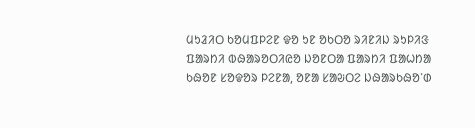ᱢᱩᱲᱤᱛ ᱠᱚᱢᱯᱞᱮᱱ ᱫᱚ ᱩᱱ ᱚᱠᱛᱚ ᱨᱤᱱᱤᱡ ᱨᱩᱞᱤᱝ ᱯᱟᱨᱴᱤ ᱵᱷᱟᱨᱚᱛᱤᱭᱚ ᱡᱚᱱᱛᱟ ᱯᱟᱨᱴᱤ ᱯᱟᱦᱴᱟ ᱠᱷᱚᱱ ᱥᱚᱫᱚᱨ ᱞᱮᱱᱟ, ᱚᱱᱟ ᱥᱟᱶᱛᱮ ᱡᱷᱟᱨᱠᱷᱚᱸᱰ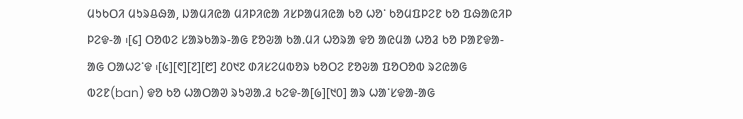ᱢᱩᱠᱛᱤ ᱢᱩᱨᱪᱷᱟ, ᱡᱟᱢᱤᱭᱟ ᱢᱤᱞᱤᱭᱟ ᱤᱥᱞᱟᱢᱤᱭᱟ ᱠᱚ ᱦᱚᱸ ᱠᱚᱢᱯᱞᱮᱱ ᱠᱚ ᱯᱷᱟᱭᱤᱞ ᱞᱮᱫ-ᱟ ᱾[᱔] ᱛᱚᱵᱮ ᱥᱟᱨᱠᱟᱨ-ᱟᱜ ᱱᱚᱶᱟ ᱠᱟ.ᱢᱤ ᱦᱚᱨᱟ ᱫᱚ ᱟᱭᱢᱟ ᱦᱚᱲ ᱠᱚ ᱞᱟᱱᱫᱟ-ᱟᱜ ᱛᱟᱦᱮᱸᱫ ᱾[᱕][᱖][᱗][᱘] ᱒᱐᱑᱗ ᱰᱤᱥᱮᱢᱵᱚᱨ ᱠᱚᱛᱮ ᱱᱚᱶᱟ ᱯᱚᱛᱚᱵ ᱨᱮᱭᱟᱜ ᱵᱮᱱ(ban) ᱫᱚ ᱠᱚ ᱦᱟᱛᱟᱣ ᱨᱩᱣᱟ.ᱲ ᱠᱮᱫ-ᱟ[᱙][᱑᱐] ᱟᱨ ᱦᱟᱸᱥᱫᱟ-ᱟᱜ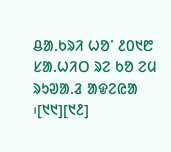ᱪᱟ.ᱠᱨᱤ ᱦᱚᱸ ᱒᱐᱑᱘ ᱥᱟ.ᱦᱤᱛ ᱨᱮ ᱠᱚ ᱮᱢ ᱨᱩᱣᱟ.ᱲ ᱟᱫᱮᱭᱟ ᱾[᱑᱑][᱑᱒]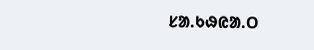ᱥᱟ.ᱠᱷᱭᱟ.ᱛ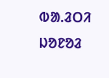ᱵᱟ.ᱲᱛᱤ ᱡᱚᱱᱚᱲ